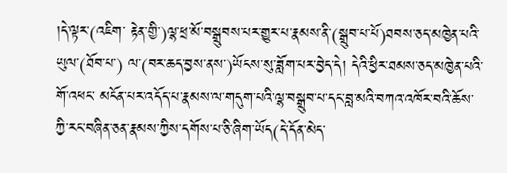།དེ་ལྟར་(འཇིག་ རྟེན་གྱི་)ལྷ་ཕྲ་མོ་བསྒྲུབས་པར་གྱུར་པ་རྣམས་ནི་(སྒྲུབ་པ་པོ)ཐབས་ཅད་མཁྱེན་པའི་ཡུལ་(ཐོབ་པ་) ལ་(བར་ཆད་བྱས་ནས་)ཡོངས་སུ་ཟློག་པར་བྱེད་དེ། དེའི་ཕྱིར་ཐམས་ཅད་མཁྱེན་པའི་གོ་འཕང་ མངོན་པར་འདོད་པ་རྣམས་ལ་གདུག་པའི་ལྷ་བསྒྲུབ་པ་དང་བླ་མའི་བཀའ་འཁོར་བའི་ཆོས་ ཀྱི་རང་བཞིན་ཅན་རྣམས་ཀྱིས་དགོས་པ་ཅི་ཞིག་ཡོད(དེ་དོན་མེད་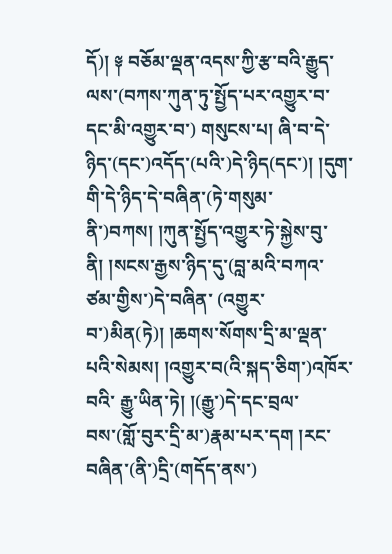དོ)། ༈ བཅོམ་ལྡན་འདས་ཀྱི་རྩ་བའི་རྒྱུད་ལས་(བཀས་ཀུན་ཏུ་སྤྱོད་པར་འགྱུར་བ་དང་མི་འགྱུར་བ་) གསུངས་པ། ཞི་བ་དེ་ཉིད་(དང་)འདོད་(པའི་)དེ་ཉིད(དང་)། །དུག་གི་དེ་ཉིད་དེ་བཞིན་(ཏེ་གསུམ་ནི་)བཀས། །ཀུན་སྤྱོད་འགྱུར་ཏེ་སྐྱེས་བུ་ནི། །སངས་རྒྱས་ཉིད་དུ་(བླ་མའི་བཀའ་ཙམ་གྱིས་)དེ་བཞིན་ (འགྱུར་བ་)མིན(ཏེ)། །ཆགས་སོགས་དྲི་མ་ལྡན་པའི་སེམས། །འགྱུར་བ(འི་སྐད་ཅིག་)འཁོར་བའི་ རྒྱུ་ཡིན་ཏེ། །(རྒྱུ་)དེ་དང་བྲལ་བས་(གློ་བུར་དྲི་མ་)རྣམ་པར་དག །རང་བཞིན་(ནི་)དྲི་(གདོད་ནས་)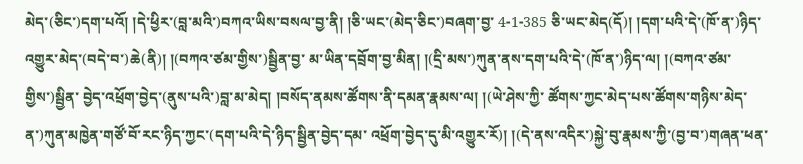མེད་(ཅིང་)དག་པའོ། །དེ་ཕྱིར་(བླ་མའི་)བཀའ་ཡིས་བསལ་བྱ་ནི། །ཅི་ཡང་(མེད་ཅིང་)བཞག་བྱ་ 4-1-385 ཅི་ཡང་མེད(དོ)། །དག་པའི་དེ་(ཁོ་ན་)ཉིད་འགྱུར་མེད་(བདེ་བ་)ཆེ(ནི)། །(བཀའ་ཙམ་གྱིས་)སྦྱིན་བྱ་ མ་ཡིན་དབྲོག་བྱ་མིན། །(དྲི་མས་)ཀུན་ནས་དག་པའི་དེ་(ཁོ་ན་)ཉིད་ལ། །(བཀའ་ཙམ་གྱིས་)སྦྱིན་ བྱེད་འཕྲོག་བྱེད་(ནུས་པའི་)བླ་མ་མེད། །བསོད་ནམས་ཚོགས་ནི་དམན་རྣམས་ལ། །(ཡེ་ཤེས་ཀྱི་ ཚོགས་ཀྱང་མེད་པས་ཚོགས་གཉིས་མེད་ན་)ཀུན་མཁྱེན་གཙོ་བོ་རང་ཉིད་ཀྱང་(དག་པའི་དེ་ཉིད་སྦྱིན་བྱེད་དམ་ འཕྲོག་བྱེད་དུ་མི་འགྱུར་རོ)། །(དེ་ནས་འདིར་)སྐྱེ་བུ་རྣམས་ཀྱི་(བྱ་བ་)གཞན་ཕན་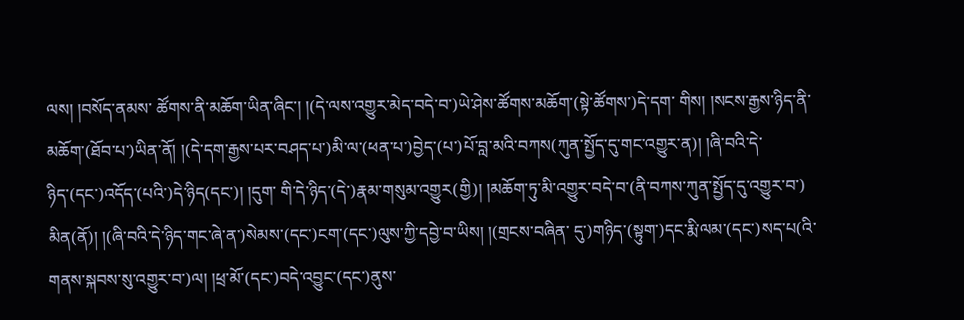ལས། །བསོད་ནམས་ ཚོགས་ནི་མཆོག་ཡིན་ཞིང་། །(དེ་ལས་འགྱུར་མེད་བདེ་བ་)ཡེ་ཤེས་ཚོགས་མཆོག་(སྟེ་ཚོགས་)དེ་དག་ གིས། །སངས་རྒྱས་ཉིད་ནི་མཆོག་(ཐོབ་པ་)ཡིན་ནོ། །(དེ་དག་རྒྱས་པར་བཤད་པ་)མི་ལ་(ཕན་པ་)བྱེད་(པ་)པོ་བླ་མའི་བཀས(ཀུན་སྤྱོད་དུ་གང་འགྱུར་ན)། །ཞི་བའི་དེ་ཉིད་(དང་)འདོད་(པའི་)དེ་ཉིད(དང་)། །དུག་ གི་དེ་ཉིད་(དེ་)རྣམ་གསུམ་འགྱུར(གྱི)། །མཆོག་ཏུ་མི་འགྱུར་བདེ་བ་(ནི་བཀས་ཀུན་སྤྱོད་དུ་འགྱུར་བ་) མིན(ནོ)། །(ཞི་བའི་དེ་ཉིད་གང་ཞེ་ན་)སེམས་(དང་)ངག་(དང་)ལུས་ཀྱི་དབྱེ་བ་ཡིས། །(གྲངས་བཞིན་ དུ་)གཉིད་(སྟུག་)དང་རྨི་ལམ་(དང་)སད་པ(འི་གནས་སྐབས་སུ་འགྱུར་བ་)ལ། །ཕྲ་མོ་(དང་)བདེ་འབྱུང་(དང་)ནུས་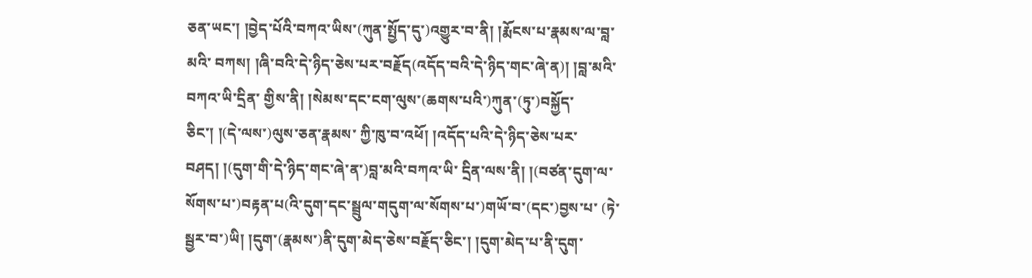ཅན་ཡང་། །བྱེད་པོའི་བཀའ་ཡིས་(ཀུན་སྤྱོད་དུ་)འགྱུར་བ་ནི། །རྨོངས་པ་རྣམས་ལ་བླ་མའི་ བཀས། །ཞི་བའི་དེ་ཉིད་ཅེས་པར་བརྗོད(འདོད་བའི་དེ་ཉིད་གང་ཞེ་ན)། །བླ་མའི་བཀའ་ཡི་དྲིན་ གྱིས་ནི། །སེམས་དང་ངག་ལུས་(ཆགས་པའི་)ཀུན་(ཏུ་)བསྐྱོད་ཅིང་། །(དེ་ལས་)ལུས་ཅན་རྣམས་ ཀྱི་ཁུ་བ་འཕོ། །འདོད་པའི་དེ་ཉིད་ཅེས་པར་བཤད། །(དུག་གི་དེ་ཉིད་གང་ཞེ་ན་)བླ་མའི་བཀའ་ཡི་ དྲིན་ལས་ནི། །(བཙན་དུག་ལ་སོགས་པ་)བརྟན་པ(འི་དུག་དང་སྦྲུལ་གདུག་ལ་སོགས་པ་)གཡོ་བ་(དང་)བྱས་པ་ (ཏེ་སྦྱར་བ་)ཡི། །དུག་(རྣམས་)ནི་དུག་མེད་ཅེས་བརྗོད་ཅིང་། །དུག་མེད་པ་ནི་དུག་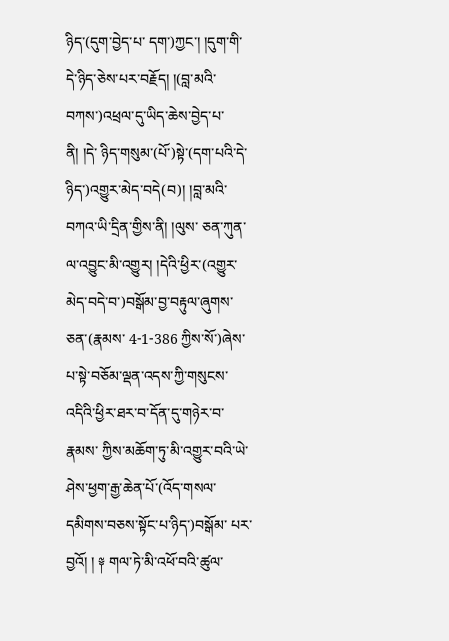ཉིད་(དུག་བྱེད་པ་ དག་)ཀྱང་། །དུག་གི་དེ་ཉིད་ཅེས་པར་བརྗོད། །(བླ་མའི་བཀས་)འཕྲལ་དུ་ཡིད་ཆེས་བྱེད་པ་ནི། །དེ་ ཉིད་གསུམ་(པོ་)སྟེ་(དག་པའི་དེ་ཉིད་)འགྱུར་མེད་བདེ(བ)། །བླ་མའི་བཀའ་ཡི་དྲིན་གྱིས་ནི། །ལུས་ ཅན་ཀུན་ལ་འབྱུང་མི་འགྱུར། །དེའི་ཕྱིར་(འགྱུར་མེད་བདེ་བ་)བསྒོམ་བྱ་བརྟུལ་ཞུགས་ཅན་(རྣམས་ 4-1-386 ཀྱིས་སོ་)ཞེས་པ་སྟེ་བཅོམ་ལྡན་འདས་ཀྱི་གསུངས་འདིའི་ཕྱིར་ཐར་བ་དོན་དུ་གཉེར་བ་རྣམས་ ཀྱིས་མཆོག་ཏུ་མི་འགྱུར་བའི་ཡེ་ཤེས་ཕྱག་རྒྱ་ཆེན་པོ་(འོད་གསལ་དམིགས་བཅས་སྟོང་པ་ཉིད་)བསྒོམ་ པར་བྱའོ། ། ༈ གལ་ཏེ་མི་འཕོ་བའི་ཚུལ་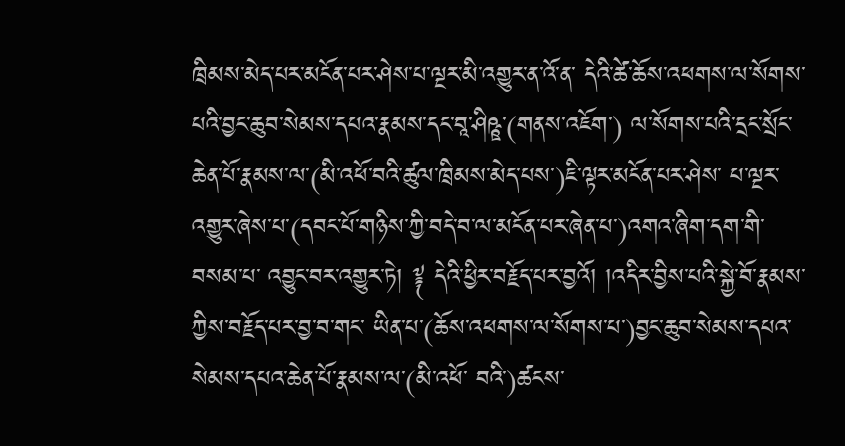ཁྲིམས་མེད་པར་མངོན་པར་ཤེས་པ་ལྔར་མི་འགྱུར་ན་འོ་ན་ དེའི་ཚེ་ཆོས་འཕགས་ལ་སོགས་པའི་བྱང་ཆུབ་སེམས་དཔའ་རྣམས་དང་བཱ་ཤིཥྛ་(གནས་འཇོག་) ལ་སོགས་པའི་དྲང་སྲོང་ཆེན་པོ་རྣམས་ལ་(མི་འཕོ་བའི་ཚུལ་ཁྲིམས་མེད་པས་)ཇི་ལྟར་མངོན་པར་ཤེས་ པ་ལྔར་འགྱུར་ཞེས་པ་(དབང་པོ་གཉིས་ཀྱི་བདེ་བ་ལ་མངོན་པར་ཞེན་པ་)འགའ་ཞིག་དག་གི་བསམ་པ་ འབྱུང་བར་འགྱུར་ཏེ། ༈ དེའི་ཕྱིར་བརྗོད་པར་བྱའོ། །འདིར་བྱིས་པའི་སྐྱེ་བོ་རྣམས་ཀྱིས་བརྗོད་པར་བྱ་བ་གང་ ཡིན་པ་(ཆོས་འཕགས་ལ་སོགས་པ་)བྱང་ཆུབ་སེམས་དཔའ་སེམས་དཔའ་ཆེན་པོ་རྣམས་ལ་(མི་འཕོ་ བའི་)ཚངས་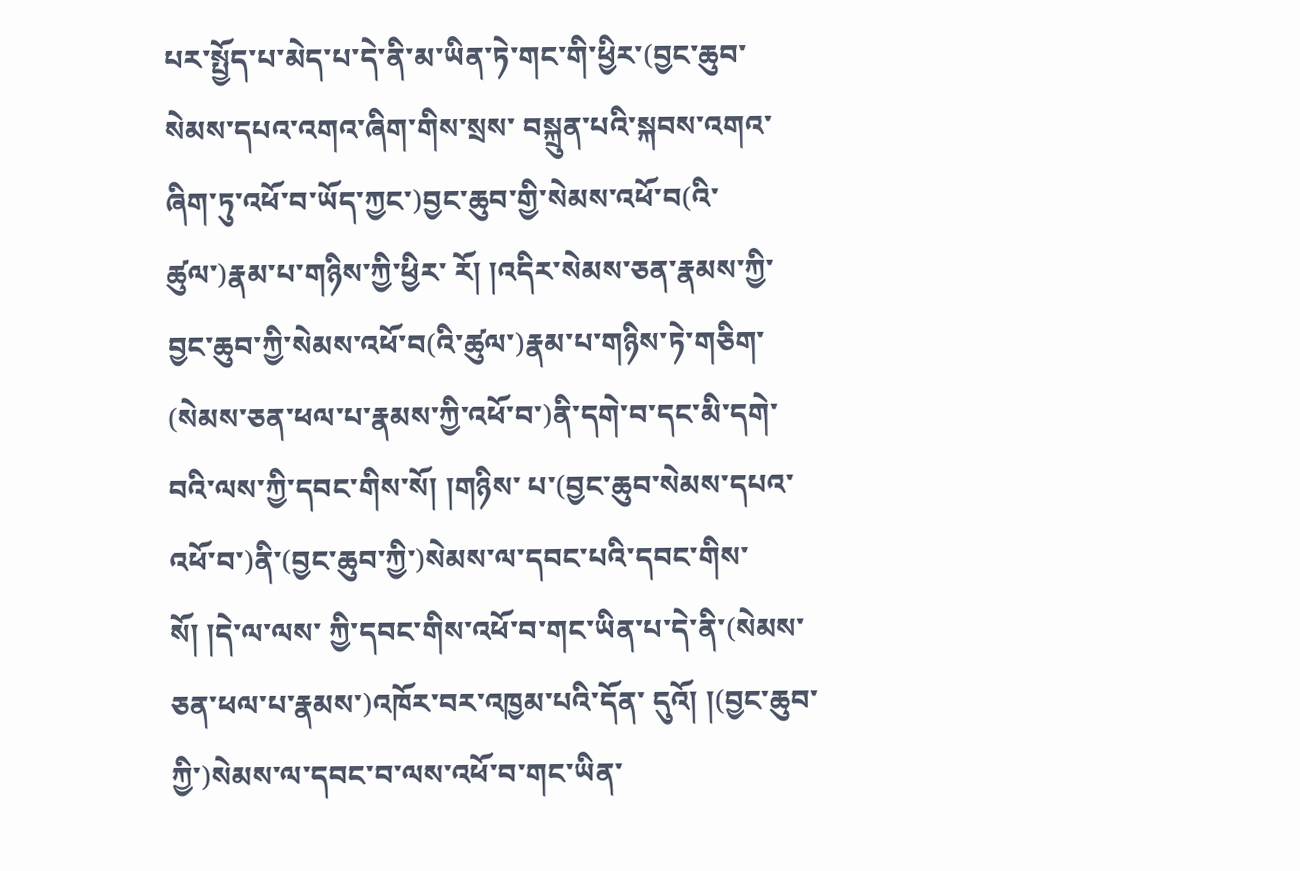པར་སྤྱོད་པ་མེད་པ་དེ་ནི་མ་ཡིན་ཏེ་གང་གི་ཕྱིར་(བྱང་ཆུབ་སེམས་དཔའ་འགའ་ཞིག་གིས་སྲས་ བསྐྲུན་པའི་སྐབས་འགའ་ཞིག་ཏུ་འཕོ་བ་ཡོད་ཀྱང་)བྱང་ཆུབ་གྱི་སེམས་འཕོ་བ(འི་ཚུལ་)རྣམ་པ་གཉིས་ཀྱི་ཕྱིར་ རོ། །འདིར་སེམས་ཅན་རྣམས་ཀྱི་བྱང་ཆུབ་ཀྱི་སེམས་འཕོ་བ(འི་ཚུལ་)རྣམ་པ་གཉིས་ཏེ་གཅིག་ (སེམས་ཅན་ཕལ་པ་རྣམས་ཀྱི་འཕོ་བ་)ནི་དགེ་བ་དང་མི་དགེ་བའི་ལས་ཀྱི་དབང་གིས་སོ། །གཉིས་ པ་(བྱང་ཆུབ་སེམས་དཔའ་འཕོ་བ་)ནི་(བྱང་ཆུབ་ཀྱི་)སེམས་ལ་དབང་པའི་དབང་གིས་སོ། །དེ་ལ་ལས་ ཀྱི་དབང་གིས་འཕོ་བ་གང་ཡིན་པ་དེ་ནི་(སེམས་ཅན་ཕལ་པ་རྣམས་)འཁོར་བར་འཁྱམ་པའི་དོན་ དུའོ། །(བྱང་ཆུབ་ཀྱི་)སེམས་ལ་དབང་བ་ལས་འཕོ་བ་གང་ཡིན་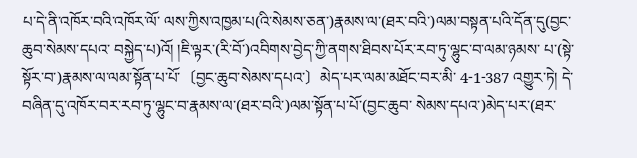པ་དེ་ནི་འཁོར་བའི་འཁོར་ལོ་ ལས་ཀྱིས་འཁྱམ་པ(འི་སེམས་ཅན་)རྣམས་ལ་(ཐར་བའི་)ལམ་བསྟན་པའི་དོན་དུ(བྱང་ཆུབ་སེམས་དཔའ་ བསྐྱེད་པ)འོ། །ཇི་ལྟར་(རི་བོ་)འབིགས་བྱེད་ཀྱི་ནགས་ཐིབས་པོར་རབ་ཏུ་ལྷུང་བ་ལམ་ཉམས་ པ་(སྟེ་སྟོར་བ་)རྣམས་ལ་ལམ་སྟོན་པ་པོ་〔བྱང་ཆུབ་སེམས་དཔའ་〕མེད་པར་ལམ་མཐོང་བར་མི་ 4-1-387 འགྱུར་ཏེ། དེ་བཞིན་དུ་འཁོར་བར་རབ་ཏུ་ལྷུང་བ་རྣམས་ལ་(ཐར་བའི་)ལམ་སྟོན་པ་པོ་(བྱང་ཆུབ་ སེམས་དཔའ་)མེད་པར་(ཐར་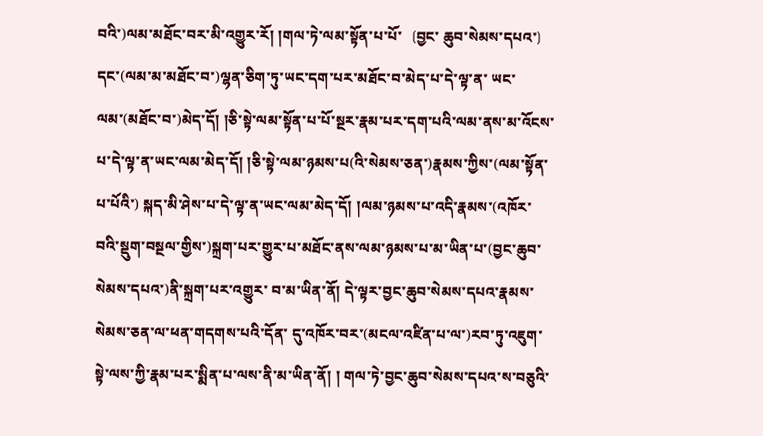བའི་)ལམ་མཐོང་བར་མི་འགྱུར་རོ། །གལ་ཏེ་ལམ་སྟོན་པ་པོ་〔བྱང་ ཆུབ་སེམས་དཔའ་〕དང་(ལམ་མ་མཐོང་བ་)ལྷན་ཅིག་ཏུ་ཡང་དག་པར་མཐོང་བ་མེད་པ་དེ་ལྟ་ན་ ཡང་ལམ་(མཐོང་བ་)མེད་དོ། །ཅི་སྟེ་ལམ་སྟོན་པ་པོ་སྔར་རྣམ་པར་དག་པའི་ལམ་ནས་མ་འོངས་ པ་དེ་ལྟ་ན་ཡང་ལམ་མེད་དོ། །ཅི་སྟེ་ལམ་ཉམས་པ(འི་སེམས་ཅན་)རྣམས་ཀྱིས་(ལམ་སྟོན་པ་པོའི་) སྐད་མི་ཤེས་པ་དེ་ལྟ་ན་ཡང་ལམ་མེད་དོ། །ལམ་ཉམས་པ་འདི་རྣམས་(འཁོར་བའི་སྡུག་བསྔལ་གྱིས་)སྐྲག་པར་གྱུར་པ་མཐོང་ནས་ལམ་ཉམས་པ་མ་ཡིན་པ་(བྱང་ཆུབ་སེམས་དཔའ་)ནི་སྐྲག་པར་འགྱུར་ བ་མ་ཡིན་ནོ། དེ་ལྟར་བྱང་ཆུབ་སེམས་དཔའ་རྣམས་སེམས་ཅན་ལ་ཕན་གདགས་པའི་དོན་ དུ་འཁོར་བར་(མངལ་འཛིན་པ་ལ་)རབ་ཏུ་འཇུག་སྟེ་ལས་ཀྱི་རྣམ་པར་སྨིན་པ་ལས་ནི་མ་ཡིན་ནོ། ། གལ་ཏེ་བྱང་ཆུབ་སེམས་དཔའ་ས་བཅུའི་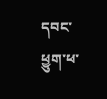དབང་ཕྱུག་ཕ་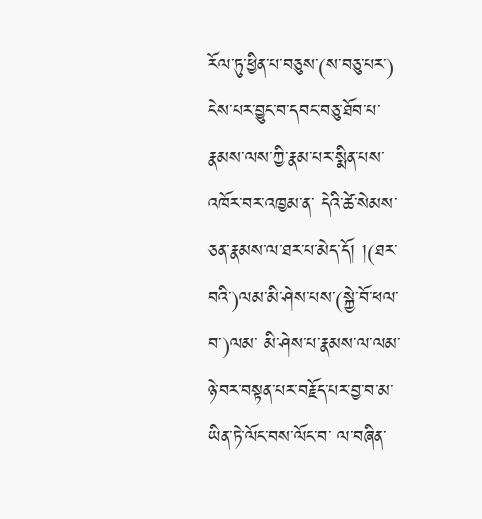རོལ་ཏུ་ཕྱིན་པ་བཅུས་(ས་བཅུ་པར་) ངེས་པར་བྱུང་བ་དབང་བཅུ་ཐོབ་པ་རྣམས་ལས་ཀྱི་རྣམ་པར་སྨིན་པས་འཁོར་བར་འཁྱམ་ན་ དེའི་ཚེ་སེམས་ཅན་རྣམས་ལ་ཐར་པ་མེད་དོ། །(ཐར་བའི་)ལམ་མི་ཤེས་པས་(སྐྱེ་བོ་ཕལ་བ་)ལམ་ མི་ཤེས་པ་རྣམས་ལ་ལམ་ཉེ་བར་བསྟན་པར་བརྗོད་པར་བྱ་བ་མ་ཡིན་ཏེ་ལོང་བས་ལོང་བ་ ལ་བཞིན་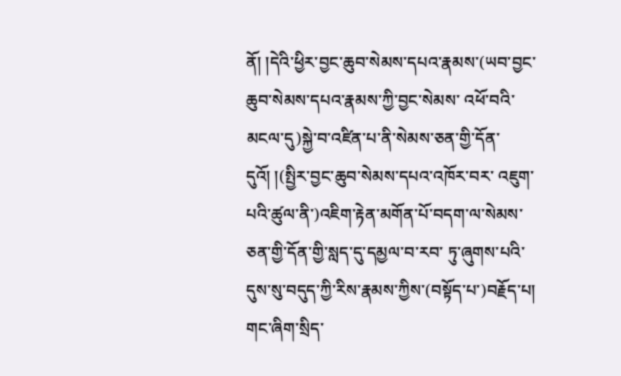ནོ། །དེའི་ཕྱིར་བྱང་ཆུབ་སེམས་དཔའ་རྣམས་(ཡབ་བྱང་ཆུབ་སེམས་དཔའ་རྣམས་ཀྱི་བྱང་སེམས་ འཕོ་བའི་མངལ་དུ)སྐྱེ་བ་འཛིན་པ་ནི་སེམས་ཅན་གྱི་དོན་དུའོ། །(སྤྱིར་བྱང་ཆུབ་སེམས་དཔའ་འཁོར་བར་ འཇུག་པའི་ཚུལ་ནི་)འཇིག་རྟེན་མགོན་པོ་བདག་ལ་སེམས་ཅན་གྱི་དོན་གྱི་སླད་དུ་དམྱལ་བ་རབ་ ཏུ་ཞུགས་པའི་དུས་སུ་བདུད་ཀྱི་རིས་རྣམས་ཀྱིས་(བསྟོད་པ་)བརྗོད་པ། གང་ཞིག་སྲིད་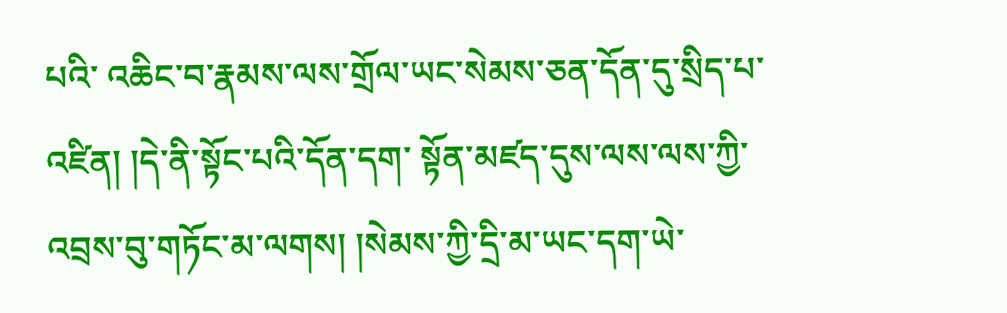པའི་ འཆིང་བ་རྣམས་ལས་གྲོལ་ཡང་སེམས་ཅན་དོན་དུ་སྲིད་པ་འཛིན། །དེ་ནི་སྟོང་པའི་དོན་དག་ སྟོན་མཛད་དུས་ལས་ལས་ཀྱི་འབྲས་བུ་གཏོང་མ་ལགས། །སེམས་ཀྱི་དྲི་མ་ཡང་དག་ཡེ་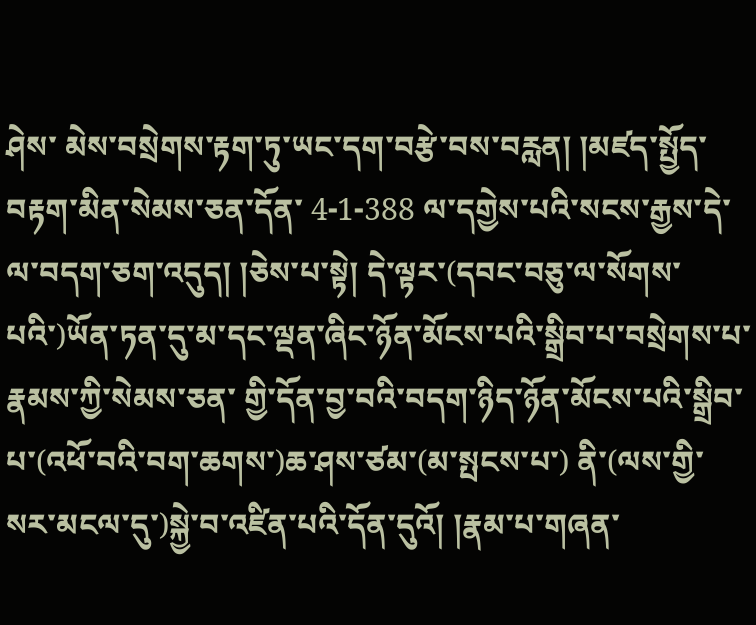ཤེས་ མེས་བསྲེགས་རྟག་ཏུ་ཡང་དག་བརྩེ་བས་བརླན། །མཛད་སྤྱོད་བརྟག་མིན་སེམས་ཅན་དོན་ 4-1-388 ལ་དགྱེས་པའི་སངས་རྒྱས་དེ་ལ་བདག་ཅག་འདུད། །ཅེས་པ་སྟེ། དེ་ལྟར་(དབང་བཅུ་ལ་སོགས་ པའི་)ཡོན་ཏན་དུ་མ་དང་ལྡན་ཞིང་ཉོན་མོངས་པའི་སྒྲིབ་པ་བསྲེགས་པ་རྣམས་ཀྱི་སེམས་ཅན་ གྱི་དོན་བྱ་བའི་བདག་ཉིད་ཉོན་མོངས་པའི་སྒྲིབ་པ་(འཕོ་བའི་བག་ཆགས་)ཆ་ཤས་ཙམ་(མ་སྤངས་པ་) ནི་(ལས་གྱི་སར་མངལ་དུ་)སྐྱེ་བ་འཛིན་པའི་དོན་དུའོ། །རྣམ་པ་གཞན་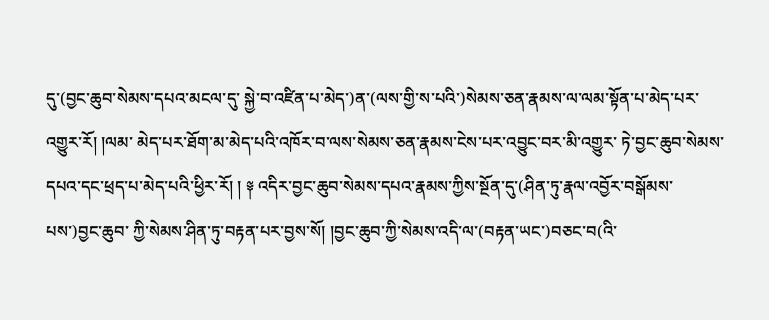དུ་(བྱང་ཆུབ་སེམས་དཔའ་མངལ་དུ་ སྐྱེ་བ་འཛིན་པ་མེད་)ན་(ལས་གྱི་ས་པའི་)སེམས་ཅན་རྣམས་ལ་ལམ་སྟོན་པ་མེད་པར་འགྱུར་རོ། །ལམ་ མེད་པར་ཐོག་མ་མེད་པའི་འཁོར་བ་ལས་སེམས་ཅན་རྣམས་ངེས་པར་འབྱུང་བར་མི་འགྱུར་ ཏེ་བྱང་ཆུབ་སེམས་དཔའ་དང་ཕྲད་པ་མེད་པའི་ཕྱིར་རོ། ། ༈ འདིར་བྱང་ཆུབ་སེམས་དཔའ་རྣམས་ཀྱིས་སྔོན་དུ་(ཤིན་ཏུ་རྣལ་འབྱོར་བསྒོམས་པས་)བྱང་ཆུབ་ ཀྱི་སེམས་ཤིན་ཏུ་བརྟན་པར་བྱས་སོ། །བྱང་ཆུབ་ཀྱི་སེམས་འདི་ལ་(བརྟན་ཡང་)བཅང་བ(འི་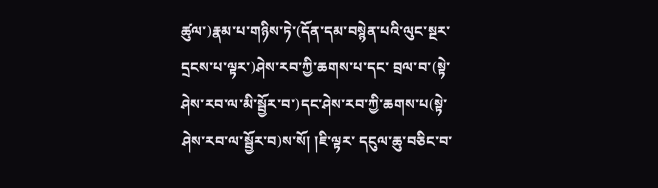ཚུལ་)རྣམ་པ་གཉིས་ཏེ་(དོན་དམ་བསྙེན་པའི་ལུང་སྔར་དྲངས་པ་ལྟར་)ཤེས་རབ་ཀྱི་ཆགས་པ་དང་ བྲལ་བ་(སྟེ་ཤེས་རབ་ལ་མི་སྦྱོར་བ་)དང་ཤེས་རབ་ཀྱི་ཆགས་པ(སྟེ་ཤེས་རབ་ལ་སྦྱོར་བ)ས་སོ། །ཇི་ལྟར་ དངུལ་ཆུ་བཅིང་བ་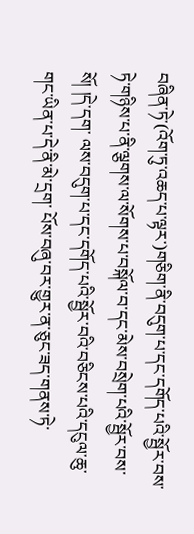བཞིན་ཏེ་(འོག་ཏུ་འཆད་པ་ལྟར་)གཅིག་ནི་བདུག་པ་དང་དགོད་པའི་སྦྱོར་བས་ ཏེ་གཉིས་པ་ནི་ལྕགས་ལ་སོགས་པ་བསྐོལ་བ་དང་མེས་བསྲེག་པའི་སྦྱོར་བས་སོ། །དེ་དག་ ལས་བདུག་པ་དང་དགོད་པའི་སྦྱོར་བའི་བཅིངས་པའི་དངུལ་ཆུ་གང་ཡིན་པ་དེ་ནི་མེ་དྲག་ པོས་བཞུ་བར་གྱུར་ན་ཅུང་ཟད་གནས་ཏེ་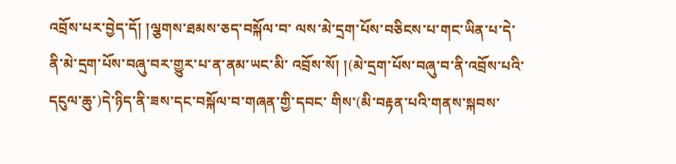འབྲོས་པར་བྱེད་དོ། །ལྕགས་ཐམས་ཅད་བསྐོལ་བ་ ལས་མེ་དྲག་པོས་བཅིངས་པ་གང་ཡིན་པ་དེ་ནི་མེ་དྲག་པོས་བཞུ་བར་གྱུར་པ་ན་ནམ་ཡང་མི་ འབྲོས་སོ། །(མེ་དྲག་པོས་བཞུ་བ་ནི་འབྲོས་པའི་དངུལ་ཆུ་)དེ་ཉིད་ནི་ཟས་དང་བསྐོལ་བ་གཞན་གྱི་དབང་ གིས་(མི་བརྟན་པའི་གནས་སྐབས་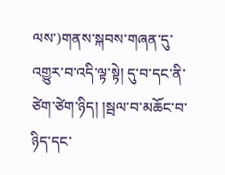ལས་)གནས་སྐབས་གཞན་དུ་འགྱུར་བ་འདི་ལྟ་སྟེ། དུ་བ་དང་ནི་ ཙེག་ཙེག་ཉིད། །སྦལ་བ་མཆོང་བ་ཉིད་དང་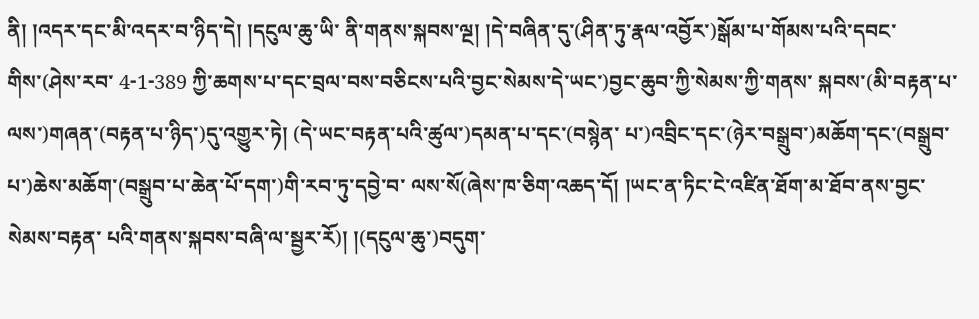ནི། །འདར་དང་མི་འདར་བ་ཉིད་དེ། །དངུལ་ཆུ་ཡི་ ནི་གནས་སྐབས་ལྔ། །དེ་བཞིན་དུ་(ཤིན་ཏུ་རྣལ་འབྱོར་)སྒོམ་པ་གོམས་པའི་དབང་གིས་(ཤེས་རབ་ 4-1-389 ཀྱི་ཆགས་པ་དང་བྲལ་བས་བཅིངས་པའི་བྱང་སེམས་དེ་ཡང་)བྱང་ཆུབ་ཀྱི་སེམས་ཀྱི་གནས་ སྐབས་(མི་བརྟན་པ་ལས་)གཞན་(བརྟན་པ་ཉིད་)དུ་འགྱུར་ཏེ། (དེ་ཡང་བརྟན་པའི་ཚུལ་)དམན་པ་དང་(བསྙེན་ པ་)འབྲིང་དང་(ཉེར་བསྒྲུབ་)མཆོག་དང་(བསྒྲུབ་པ་)ཆེས་མཆོག་(བསྒྲུབ་པ་ཆེན་པོ་དག་)གི་རབ་ཏུ་དབྱེ་བ་ ལས་སོ(ཞེས་ཁ་ཅིག་འཆད་དོ། །ཡང་ན་ཏིང་ངེ་འཛིན་ཐོག་མ་ཐོབ་ནས་བྱང་སེམས་བརྟན་ པའི་གནས་སྐབས་བཞི་ལ་སྦྱར་རོ)། །(དངུལ་ཆུ་)བདུག་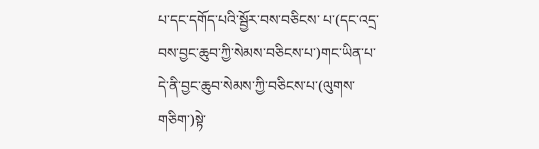པ་དང་དགོད་པའི་སྦྱོར་བས་བཅིངས་ པ་(དང་འདྲ་བས་བྱང་ཆུབ་ཀྱི་སེམས་བཅིངས་པ་)གང་ཡིན་པ་དེ་ནི་བྱང་ཆུབ་སེམས་ཀྱི་བཅིངས་པ་(ལུགས་ གཅིག་)སྟེ་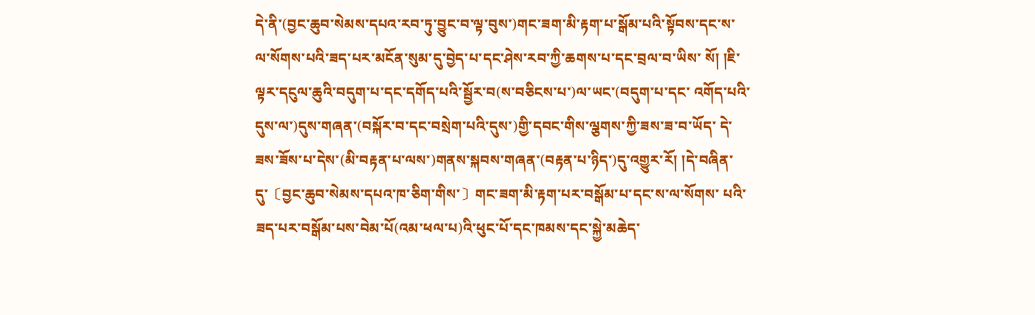དེ་ནི་(བྱང་ཆུབ་སེམས་དཔའ་རབ་ཏུ་བྱུང་བ་ལྟ་བུས་)གང་ཟག་མི་རྟག་པ་སྒོམ་པའི་སྟོབས་དང་ས་ ལ་སོགས་པའི་ཟད་པར་མངོན་སུམ་དུ་བྱེད་པ་དང་ཤེས་རབ་ཀྱི་ཆགས་པ་དང་བྲལ་བ་ཡིས་ སོ། །ཇི་ལྟར་དངུལ་ཆུའི་བདུག་པ་དང་དགོད་པའི་སྦྱོར་བ(ས་བཅིངས་པ་)ལ་ཡང་(བདུག་པ་དང་ འགོད་པའི་དུས་ལ་)དུས་གཞན་(བསྐོར་བ་དང་བསྲེག་པའི་དུས་)གྱི་དབང་གིས་ལྕགས་ཀྱི་ཟས་ཟ་བ་ཡོད་ དེ་ཟས་ཟོས་པ་དེས་(མི་བརྟན་པ་ལས་)གནས་སྐབས་གཞན་(བརྟན་པ་ཉིད་)དུ་འགྱུར་རོ། །དེ་བཞིན་ དུ་〔བྱང་ཆུབ་སེམས་དཔའ་ཁ་ཅིག་གིས་〕གང་ཟག་མི་རྟག་པར་བསྒོམ་པ་དང་ས་ལ་སོགས་ པའི་ཟད་པར་བསྒོམ་པས་བེམ་པོ(འམ་ཕལ་པ)འི་ཕུང་པོ་དང་ཁམས་དང་སྐྱེ་མཆེད་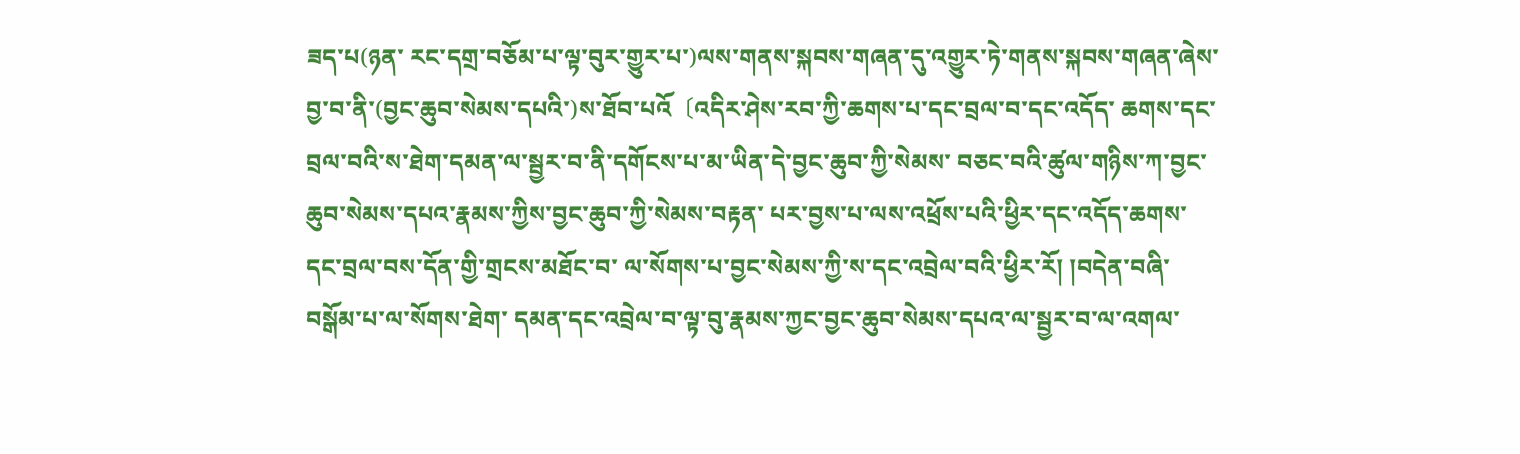ཟད་པ(ཉན་ རང་དགྲ་བཅོམ་པ་ལྟ་བུར་གྱུར་པ་)ལས་གནས་སྐབས་གཞན་དུ་འགྱུར་ཏེ་གནས་སྐབས་གཞན་ཞེས་ བྱ་བ་ནི་(བྱང་ཆུབ་སེམས་དཔའི་)ས་ཐོབ་པའོ〔འདིར་ཤེས་རབ་ཀྱི་ཆགས་པ་དང་བྲལ་བ་དང་འདོད་ ཆགས་དང་བྲལ་བའི་ས་ཐེག་དམན་ལ་སྦྱར་བ་ནི་དགོངས་པ་མ་ཡིན་དེ་བྱང་ཆུབ་ཀྱི་སེམས་ བཅང་བའི་ཚུལ་གཉིས་ཀ་བྱང་ཆུབ་སེམས་དཔའ་རྣམས་ཀྱིས་བྱང་ཆུབ་ཀྱི་སེམས་བརྟན་ པར་བྱས་པ་ལས་འཕྲོས་པའི་ཕྱིར་དང་འདོད་ཆགས་དང་བྲལ་བས་དོན་གྱི་གྲངས་མཐོང་བ་ ལ་སོགས་པ་བྱང་སེམས་ཀྱི་ས་དང་འབྲེལ་བའི་ཕྱིར་རོ། །བདེན་བཞི་བསྒོམ་པ་ལ་སོགས་ཐེག་ དམན་དང་འབྲེལ་བ་ལྟ་བུ་རྣམས་ཀྱང་བྱང་ཆུབ་སེམས་དཔའ་ལ་སྦྱར་བ་ལ་འགལ་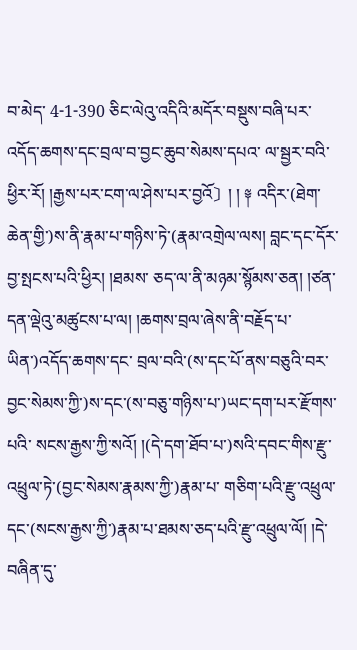བ་མེད་ 4-1-390 ཅིང་ལེའུ་འདིའི་མདོར་བསྡུས་བཞི་པར་འདོད་ཆགས་དང་བྲལ་བ་བྱང་ཆུབ་སེམས་དཔའ་ ལ་སྦྱར་བའི་ཕྱིར་རོ། །རྒྱས་པར་ངག་ལ་ཤེས་པར་བྱའོ〕། ། ༈ འདིར་(ཐེག་ཆེན་གྱི་)ས་ནི་རྣམ་པ་གཉིས་ཏེ་(རྣམ་འགྲེལ་ལས། བླང་དང་དོར་བྱ་སྤངས་པའི་ཕྱིར། །ཐམས་ ཅད་ལ་ནི་མཉམ་སྙོམས་ཅན། །ཙན་དན་ལྡེའུ་མཚུངས་པ་ལ། །ཆགས་བྲལ་ཞེས་ནི་བརྗོད་པ་ཡིན་)འདོད་ཆགས་དང་ བྲལ་བའི་(ས་དང་པོ་ནས་བཅུའི་བར་བྱང་སེམས་ཀྱི་)ས་དང་(ས་བཅུ་གཉིས་པ་)ཡང་དག་པར་རྫོགས་པའི་ སངས་རྒྱས་ཀྱི་སའོ། །(དེ་དག་ཐོབ་པ་)སའི་དབང་གིས་རྫུ་འཕྲུལ་ཏེ་(བྱང་སེམས་རྣམས་ཀྱི་)རྣམ་པ་ གཅིག་པའི་རྫུ་འཕྲུལ་དང་(སངས་རྒྱས་ཀྱི་)རྣམ་པ་ཐམས་ཅད་པའི་རྫུ་འཕྲུལ་ལོ། །དེ་བཞིན་དུ་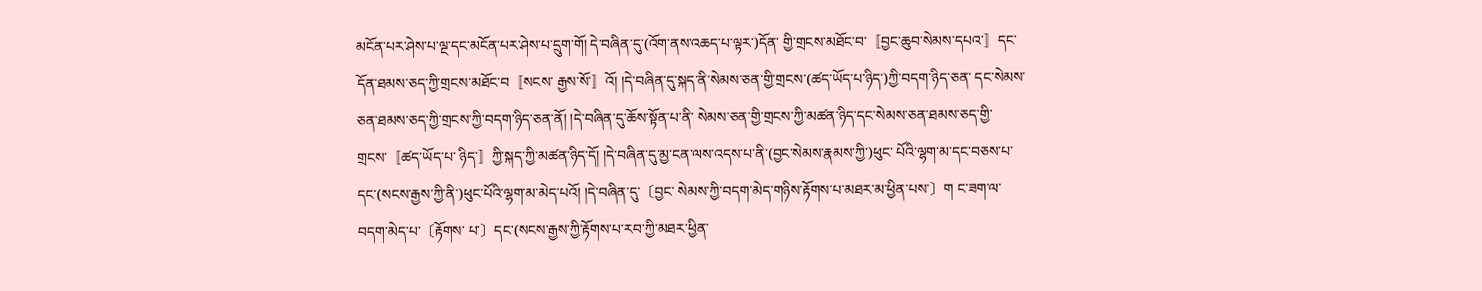མངོན་པར་ཤེས་པ་ལྔ་དང་མངོན་པར་ཤེས་པ་དྲུག་གོ། དེ་བཞིན་དུ་(འོག་ནས་འཆད་པ་ལྟར་)དོན་ གྱི་གྲངས་མཐོང་བ་〚བྱང་ཆུབ་སེམས་དཔའ་〛དང་དོན་ཐམས་ཅད་ཀྱི་གྲངས་མཐོང་བ〚སངས་ རྒྱས་སོ་〛འོ། །དེ་བཞིན་དུ་སྐད་ནི་སེམས་ཅན་གྱི་གྲངས་(ཚད་ཡོད་པ་ཉིད་)ཀྱི་བདག་ཉིད་ཅན་ དང་སེམས་ཅན་ཐམས་ཅད་ཀྱི་གྲངས་ཀྱི་བདག་ཉིད་ཅན་ནོ། །དེ་བཞིན་དུ་ཆོས་སྟོན་པ་ནི་ སེམས་ཅན་གྱི་གྲངས་ཀྱི་མཚན་ཉིད་དང་སེམས་ཅན་ཐམས་ཅད་གྱི་གྲངས་〚ཚད་ཡོད་པ་ ཉིད་〛ཀྱི་སྐད་ཀྱི་མཚན་ཉིད་དོ། །དེ་བཞིན་དུ་མྱ་ངན་ལས་འདས་པ་ནི་(བྱང་སེམས་རྣམས་ཀྱི་)ཕུང་ པོའི་ལྷག་མ་དང་བཅས་པ་དང་(སངས་རྒྱས་ཀྱི་ནི་)ཕུང་པོའི་ལྷག་མ་མེད་པའོ། །དེ་བཞིན་དུ་〔བྱང་ སེམས་ཀྱི་བདག་མེད་གཉིས་རྟོགས་པ་མཐར་མ་ཕྱིན་པས་〕ག ང་ཟག་ལ་བདག་མེད་པ་〔རྟོགས་ པ་〕དང་(སངས་རྒྱས་ཀྱི་རྟོགས་པ་རབ་ཀྱི་མཐར་ཕྱིན་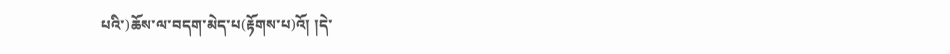པའི་)ཆོས་ལ་བདག་མེད་པ(རྟོགས་པ)འོ། །དེ་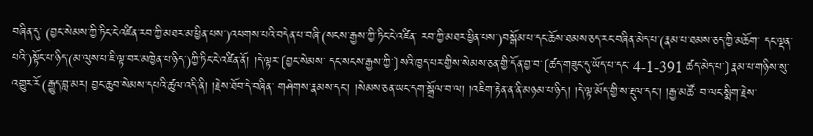བཞིན་དུ་ (བྱང་སེམས་ཀྱི་ཏིང་ངེ་འཛིན་རབ་ཀྱི་མཐར་མ་ཕྱིན་པས་)འཕགས་པའི་བདེན་པ་བཞི་(སངས་རྒྱས་ཀྱི་ཏིང་ངེ་འཛིན་ རབ་ཀྱི་མཐར་ཕྱིན་པས་)བསྒོམ་པ་དང་ཆོས་ཐམས་ཅད་རང་བཞིན་མེད་པ་(རྣམ་པ་ཐམས་ཅད་ཀྱི་མཆོག་ དང་ལྡན་པའི་)སྟོང་པ་ཉིད་(མ་ལུས་པ་ཇི་ལྟ་བར་མཁྱེན་པ་ཉིད་)ཀྱི་ཏིང་ངེ་འཛིན་ནོ། །དེ་ལྟར་〔བྱང་སེམས་ དང་སངས་རྒྱས་ཀྱི་〕སའི་ཁྱད་པར་གྱིས་སེམས་ཅན་གྱི་དོན་བྱ་བ་〔ཚད་གཟུང་དུ་ཡོད་པ་དང་ 4-1-391 ཚད་མེད་པ་〕རྣམ་པ་གཉིས་སུ་འགྱུར་རོ(རྒྱུད་བླ་མར། བྱང་ཆུབ་སེམས་དཔའི་ཚུལ་འདི་ནི། །རྗེས་ཐོབ་དེ་བཞིན་ གཤེགས་རྣམས་དང་། །སེམས་ཅན་ཡང་དག་སྒྲོལ་བ་ལ། །འཇིག་རྟེན་ན་ནི་མཉམ་པ་ཉིད། །དེ་ལྟ་མོད་གྱི་ས་རྡུལ་དང་། །རྒྱ་མཚོ་ བ་ལང་སྨིག་རྗེས་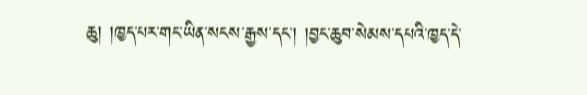ཆུ། །ཁྱད་པར་གང་ཡིན་སངས་རྒྱས་དང་། །བྱང་ཆུབ་སེམས་དཔའི་ཁྱད་དེ་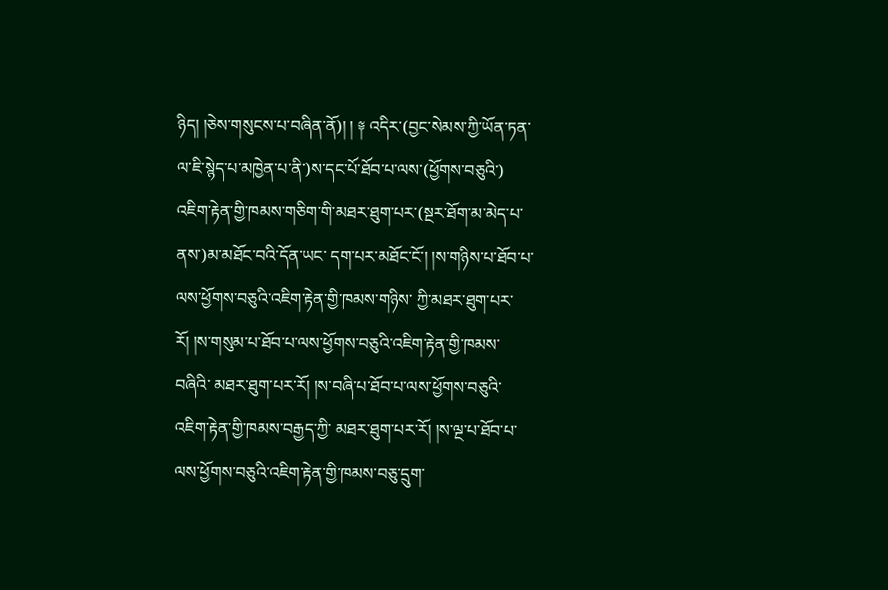ཉིད། །ཅེས་གསུངས་པ་བཞིན་ནོ)། ། ༈ འདིར་(བྱང་སེམས་ཀྱི་ཡོན་ཏན་ལ་ཇི་སྙེད་པ་མཁྱེན་པ་ནི་)ས་དང་པོ་ཐོབ་པ་ལས་(ཕྱོགས་བཅུའི་) འཇིག་རྟེན་གྱི་ཁམས་གཅིག་གི་མཐར་ཐུག་པར་(སྔར་ཐོག་མ་མེད་པ་ནས་)མ་མཐོང་བའི་དོན་ཡང་ དག་པར་མཐོང་ངོ་། །ས་གཉིས་པ་ཐོབ་པ་ལས་ཕྱོགས་བཅུའི་འཇིག་རྟེན་གྱི་ཁམས་གཉིས་ ཀྱི་མཐར་ཐུག་པར་རོ། །ས་གསུམ་པ་ཐོབ་པ་ལས་ཕྱོགས་བཅུའི་འཇིག་རྟེན་གྱི་ཁམས་བཞིའི་ མཐར་ཐུག་པར་རོ། །ས་བཞི་པ་ཐོབ་པ་ལས་ཕྱོགས་བཅུའི་འཇིག་རྟེན་གྱི་ཁམས་བརྒྱད་ཀྱི་ མཐར་ཐུག་པར་རོ། །ས་ལྔ་པ་ཐོབ་པ་ལས་ཕྱོགས་བཅུའི་འཇིག་རྟེན་གྱི་ཁམས་བཅུ་དྲུག་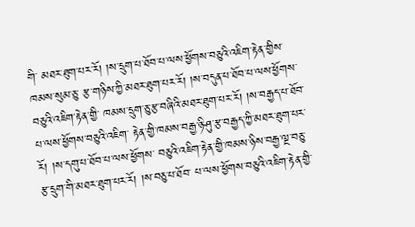གི་ མཐར་ཐུག་པར་རོ། །ས་དྲུག་པ་ཐོབ་པ་ལས་ཕྱོགས་བཅུའི་འཇིག་རྟེན་གྱིས་ཁམས་སུམ་ཅུ་ རྩ་གཉིས་ཀྱི་མཐར་ཐུག་པར་རོ། །ས་བདུན་པ་ཐོབ་པ་ལས་ཕྱོགས་བཅུའི་འཇིག་རྟེན་གྱི་ ཁམས་དྲུག་ཅུ་རྩ་བཞིའི་མཐར་ཐུག་པར་རོ། །ས་བརྒྱད་པ་ཐོབ་པ་ལས་ཕྱོགས་བཅུའི་འཇིག་ རྟེན་གྱི་ཁམས་བརྒྱ་ཉི་ཤུ་རྩ་བརྒྱད་ཀྱི་མཐར་ཐུག་པར་རོ། །ས་དགུ་པ་ཐོབ་པ་ལས་ཕྱོགས་ བཅུའི་འཇིག་རྟེན་གྱི་ཁམས་ཉིས་བརྒྱ་ལྔ་བཅུ་རྩ་དྲུག་གི་མཐར་ཐུག་པར་རོ། །ས་བཅུ་པ་ཐོབ་ པ་ལས་ཕྱོགས་བཅུའི་འཇིག་རྟེན་གྱི་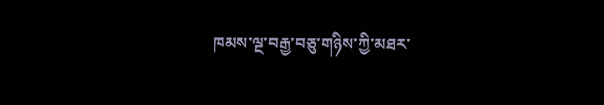ཁམས་ལྔ་བརྒྱ་བཅུ་གཉིས་ཀྱི་མཐར་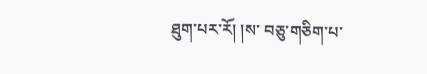ཐུག་པར་རོ། །ས་ བཅུ་གཅིག་པ་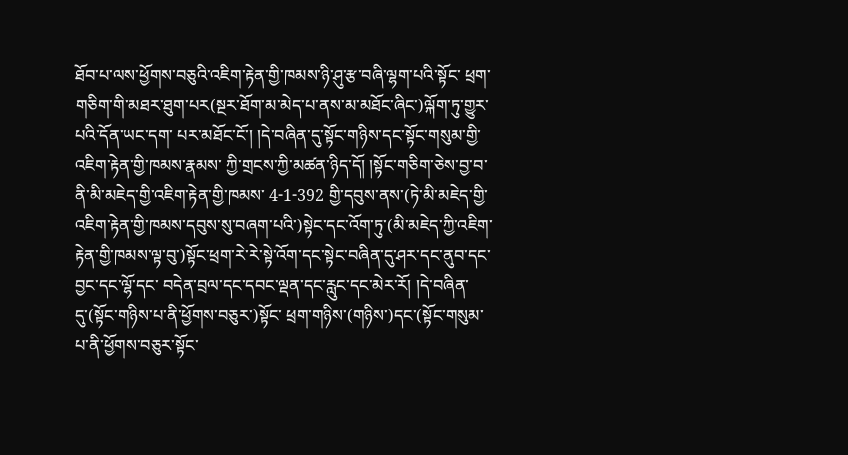ཐོབ་པ་ལས་ཕྱོགས་བཅུའི་འཇིག་རྟེན་གྱི་ཁམས་ཉི་ཤུ་རྩ་བཞི་ལྷག་པའི་སྟོང་ ཕྲག་གཅིག་གི་མཐར་ཐུག་པར(སྔར་ཐོག་མ་མེད་པ་ནས་མ་མཐོང་ཞིང་)ལྐོག་ཏུ་གྱུར་པའི་དོན་ཡང་དག་ པར་མཐོང་ངོ་། །དེ་བཞིན་དུ་སྟོང་གཉིས་དང་སྟོང་གསུམ་གྱི་འཇིག་རྟེན་གྱི་ཁམས་རྣམས་ ཀྱི་གྲངས་ཀྱི་མཚན་ཉིད་དོ། །སྟོང་གཅིག་ཅེས་བྱ་བ་ནི་མི་མཇེད་གྱི་འཇིག་རྟེན་གྱི་ཁམས་ 4-1-392 གྱི་དབུས་ནས་(ཏེ་མི་མཇེད་གྱི་འཇིག་རྟེན་གྱི་ཁམས་དབུས་སུ་བཞག་པའི་)སྟེང་དང་འོག་ཏུ་(མི་མཇེད་ཀྱི་འཇིག་ རྟེན་གྱི་ཁམས་ལྟ་བུ་)སྟོང་ཕྲག་རེ་རེ་སྟེ་འོག་དང་སྟེང་བཞིན་དུ་ཤར་དང་ནུབ་དང་བྱང་དང་ལྷོ་དང་ བདེན་བྲལ་དང་དབང་ལྡན་དང་རླུང་དང་མེར་རོ། །དེ་བཞིན་དུ་(སྟོང་གཉིས་པ་ནི་ཕྱོགས་བཅུར་)སྟོང་ ཕྲག་གཉིས་(གཉིས་)དང་(སྟོང་གསུམ་པ་ནི་ཕྱོགས་བཅུར་སྟོང་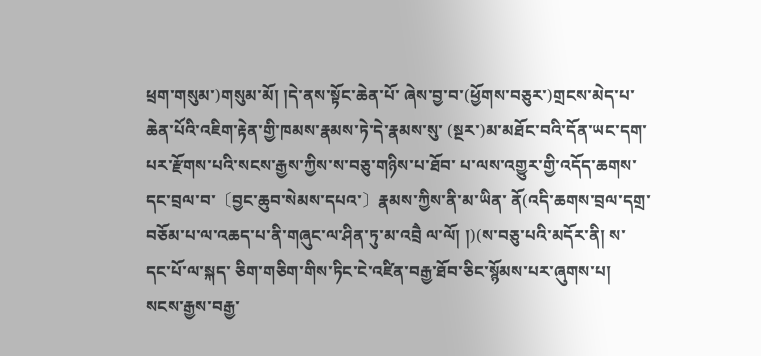ཕྲག་གསུམ་)གསུམ་མོ། །དེ་ནས་སྟོང་ཆེན་པོ་ ཞེས་བྱ་བ་(ཕྱོགས་བཅུར་)གྲངས་མེད་པ་ཆེན་པོའི་འཇིག་རྟེན་གྱི་ཁམས་རྣམས་ཏེ་དེ་རྣམས་སུ་ (སྔར་)མ་མཐོང་བའི་དོན་ཡང་དག་པར་རྫོགས་པའི་སངས་རྒྱས་ཀྱིས་ས་བཅུ་གཉིས་པ་ཐོབ་ པ་ལས་འགྱུར་གྱི་འདོད་ཆགས་དང་བྲལ་བ་〔བྱང་ཆུབ་སེམས་དཔའ་〕རྣམས་ཀྱིས་ནི་མ་ཡིན་ ནོ(འདི་ཆགས་བྲལ་དགྲ་བཅོམ་པ་ལ་འཆད་པ་ནི་གཞུང་ལ་ཤིན་ཏུ་མ་འབྲཻ ལ་ལོ། །)(ས་བཅུ་པའི་མདོར་ནི། ས་དང་པོ་ལ་སྐད་ ཅིག་གཅིག་གིས་ཏིང་ངེ་འཛིན་བརྒྱ་ཐོབ་ཅིང་སྙོམས་པར་ཞུགས་པ། སངས་རྒྱས་བརྒྱ་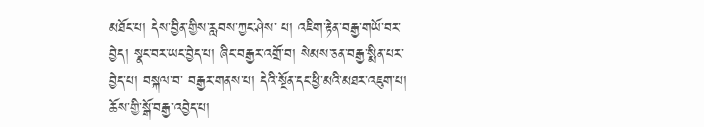མཐོང་པ། དེས་བྱིན་གྱིས་རླབས་ཀྱང་ཤེས་ པ། འཇིག་རྟེན་བརྒྱ་གཡོ་བར་བྱེད། སྣང་བར་ཡང་བྱེད་པ། ཞིང་བརྒྱར་འགྲོ་བ། སེམས་ཅན་བརྒྱ་སྨིན་པར་བྱེད་པ། བསྐལ་བ་ བརྒྱར་གནས་པ། དེའི་སྔོན་དང་ཕྱི་མའི་མཐར་འཇུག་པ། ཆོས་གྱི་སྒོ་བརྒྱ་འབྱེད་པ།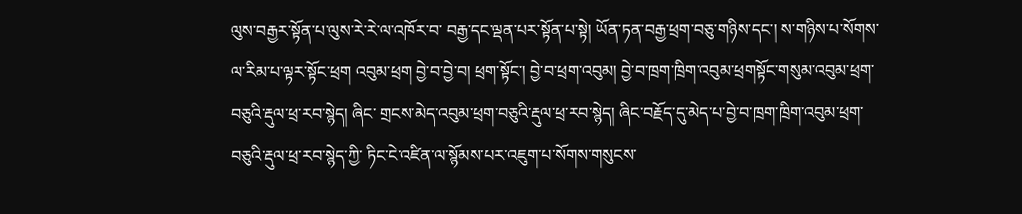ལུས་བརྒྱར་སྟོན་པ་ལུས་རེ་རེ་ལ་འཁོར་བ་ བརྒྱ་དང་ལྡན་པར་སྟོན་པ་སྟེ། ཡོན་ཏན་བརྒྱ་ཕྲག་བཅུ་གཉིས་དང་། ས་གཉིས་པ་སོགས་ལ་རིམ་པ་ལྟར་སྟོང་ཕྲག འབུམ་ཕྲག བྱེ་བ་བྱེ་བ། ཕྲག་སྟོང་། བྱེ་བ་ཕྲག་འབུམ། བྱེ་བ་ཁྲག་ཁྲིག་འབུམ་ཕྲགསྟོང་གསུམ་འབུམ་ཕྲག་བཅུའི་རྡུལ་ཕྲ་རབ་སྙེད། ཞིང་ གྲངས་མེད་འབུམ་ཕྲག་བཅུའི་རྡུལ་ཕྲ་རབ་སྙེད། ཞིང་བརྗོད་དུ་མེད་པ་བྱེ་བ་ཁྲག་ཁྲིག་འབུམ་ཕྲག་བཅུའི་རྡུལ་ཕྲ་རབ་སྙེད་ཀྱི་ ཏིང་ངེ་འཛིན་ལ་སྙོམས་པར་འཇུག་པ་སོགས་གསུངས་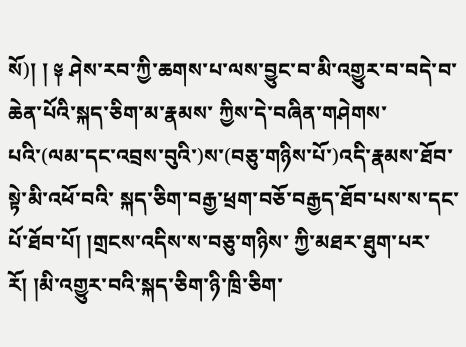སོ)། ། ༈ ཤེས་རབ་ཀྱི་ཆགས་པ་ལས་བྱུང་བ་མི་འགྱུར་བ་བདེ་བ་ཆེན་པོའི་སྐད་ཅིག་མ་རྣམས་ ཀྱིས་དེ་བཞིན་གཤེགས་པའི་(ལམ་དང་འབྲས་བུའི་)ས་(བཅུ་གཉིས་པོ་)འདི་རྣམས་ཐོབ་སྟེ་མི་འཕོ་བའི་ སྐད་ཅིག་བརྒྱ་ཕྲག་བཅོ་བརྒྱད་ཐོབ་པས་ས་དང་པོ་ཐོབ་པོ། །གྲངས་འདིས་ས་བཅུ་གཉིས་ ཀྱི་མཐར་ཐུག་པར་རོ། །མི་འགྱུར་བའི་སྐད་ཅིག་ཉི་ཁྲི་ཅིག་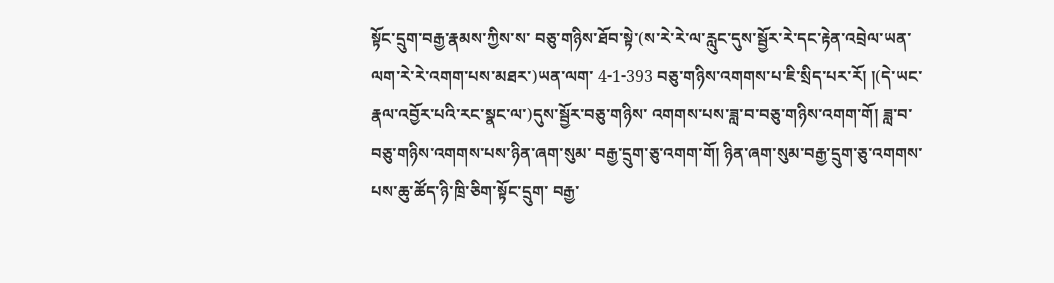སྟོང་དྲུག་བརྒྱ་རྣམས་ཀྱིས་ས་ བཅུ་གཉིས་ཐོབ་སྟེ་(ས་རེ་རེ་ལ་རླུང་དུས་སྦྱོར་རེ་དང་རྟེན་འབྲེལ་ཡན་ལག་རེ་རེ་འགག་པས་མཐར་)ཡན་ལག་ 4-1-393 བཅུ་གཉིས་འགགས་པ་ཇི་སྲིད་པར་རོ། །(དེ་ཡང་རྣལ་འབྱོར་པའི་རང་སྣང་ལ་)དུས་སྦྱོར་བཅུ་གཉིས་ འགགས་པས་ཟླ་བ་བཅུ་གཉིས་འགག་གོ། ཟླ་བ་བཅུ་གཉིས་འགགས་པས་ཉིན་ཞག་སུམ་ བརྒྱ་དྲུག་ཅུ་འགག་གོ། ཉིན་ཞག་སུམ་བརྒྱ་དྲུག་ཅུ་འགགས་པས་ཆུ་ཚོད་ཉི་ཁྲི་ཅིག་སྟོང་དྲུག་ བརྒྱ་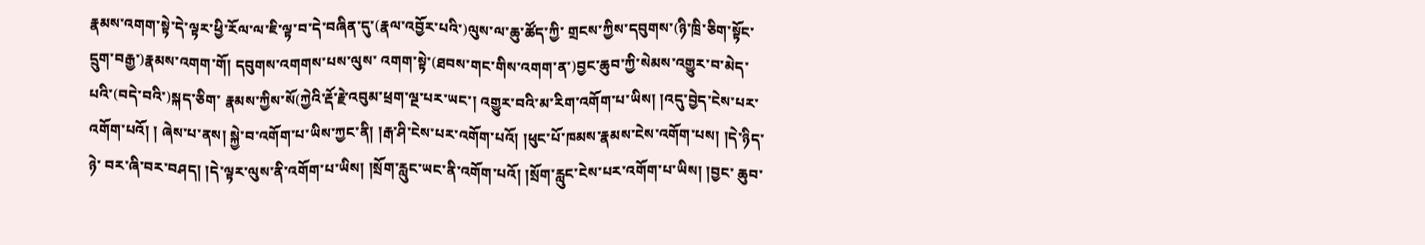རྣམས་འགག་སྟེ་དེ་ལྟར་ཕྱི་རོལ་ལ་ཇི་ལྟ་བ་དེ་བཞིན་དུ་(རྣལ་འབྱོར་པའི་)ལུས་ལ་ཆུ་ཚོད་ཀྱི་ གྲངས་ཀྱིས་དབུགས་(ཉི་ཁྲི་ཅིག་སྟོང་དྲུག་བརྒྱ་)རྣམས་འགག་གོ། དབུགས་འགགས་པས་ལུས་ འགག་སྟེ་(ཐབས་གང་གིས་འགག་ན་)བྱང་ཆུབ་ཀྱི་སེམས་འགྱུར་བ་མེད་པའི་(བདེ་བའི་)སྐད་ཅིག་ རྣམས་ཀྱིས་སོ(ཀྱེའི་རྡོ་རྗེ་འབུམ་ཕྲག་ལྔ་པར་ཡང་། འགྱུར་བའི་མ་རིག་འགོག་པ་ཡིས། །འདུ་བྱེད་ངེས་པར་འགོག་པའོ། ། ཞེས་པ་ནས། སྐྱེ་བ་འགོག་པ་ཡིས་ཀྱང་ནི། །རྒ་ཤི་ངེས་པར་འགོག་པའོ། །ཕུང་པོ་ཁམས་རྣམས་ངེས་འགོག་པས། །དེ་ཉིད་ཉེ་ བར་ཞི་བར་བཤད། །དེ་ལྟར་ལུས་ནི་འགོག་པ་ཡིས། །སྲོག་རླུང་ཡང་ནི་འགོག་པའོ། །སྲོག་རླུང་ངེས་པར་འགོག་པ་ཡིས། །བྱང་ ཆུབ་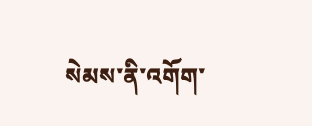སེམས་ནི་འགོག་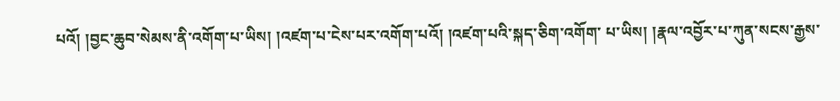པའོ། །བྱང་ཆུབ་སེམས་ནི་འགོག་པ་ཡིས། །འཛག་པ་ངེས་པར་འགོག་པའོ། །འཛག་པའི་སྐད་ཅིག་འགོག་ པ་ཡིས། །རྣལ་འབྱོར་པ་ཀུན་སངས་རྒྱས་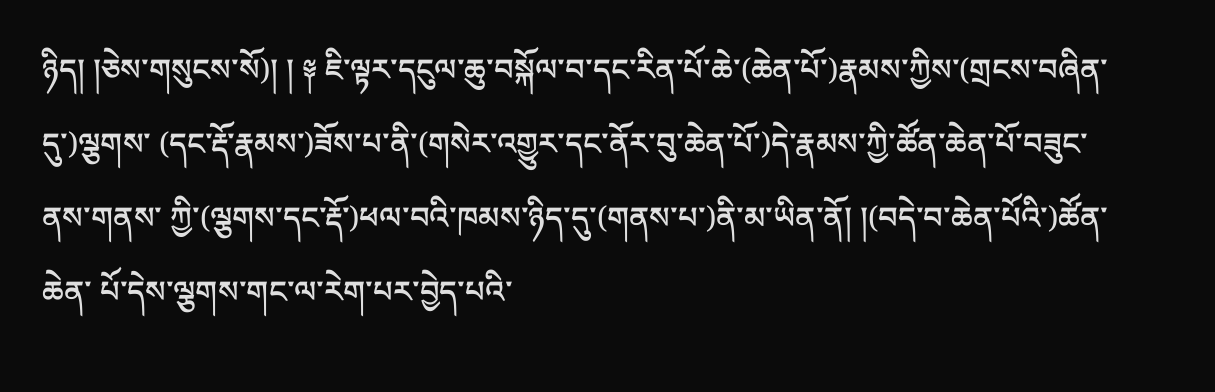ཉིད། །ཅེས་གསུངས་སོ)། ། ༈ ཇི་ལྟར་དངུལ་ཆུ་བསྐོལ་བ་དང་རིན་པོ་ཆེ་(ཆེན་པོ་)རྣམས་ཀྱིས་(གྲངས་བཞིན་དུ་)ལྕགས་ (དང་རྡོ་རྣམས་)ཟོས་པ་ནི་(གསེར་འགྱུར་དང་ནོར་བུ་ཆེན་པོ་)དེ་རྣམས་ཀྱི་ཚོན་ཆེན་པོ་བཟུང་ནས་གནས་ ཀྱི་(ལྕགས་དང་རྡོ་)ཕལ་བའི་ཁམས་ཉིད་དུ་(གནས་པ་)ནི་མ་ཡིན་ནོ། །(བདེ་བ་ཆེན་པོའི་)ཚོན་ཆེན་ པོ་དེས་ལྕགས་གང་ལ་རེག་པར་བྱེད་པའི་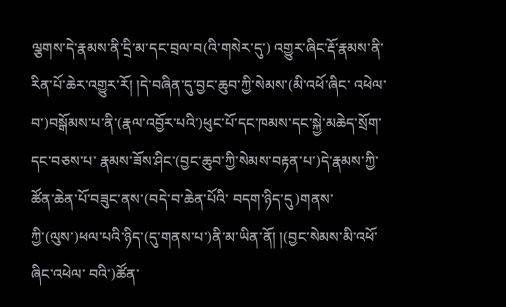ལྕགས་དེ་རྣམས་ནི་དྲི་མ་དང་བྲལ་བ(འི་གསེར་དུ་) འགྱུར་ཞིང་རྡོ་རྣམས་ནི་རིན་པོ་ཆེར་འགྱུར་རོ། །དེ་བཞིན་དུ་བྱང་ཆུབ་ཀྱི་སེམས་(མི་འཕོ་ཞིང་ འཕེལ་བ་)བསྒོམས་པ་ནི་(རྣལ་འབྱོར་པའི་)ཕུང་པོ་དང་ཁམས་དང་སྐྱེ་མཆེད་སྲོག་དང་བཅས་པ་ རྣམས་ཟོས་ཤིང་(བྱང་ཆུབ་ཀྱི་སེམས་བརྟན་པ་)དེ་རྣམས་ཀྱི་ཚོན་ཆེན་པོ་བཟུང་ནས་(བདེ་བ་ཆེན་པོའི་ བདག་ཉིད་དུ)གནས་ཀྱི་(ལུས་)ཕལ་པའི་ཉིད་(དུ་གནས་པ་)ནི་མ་ཡིན་ནོ། །(བྱང་སེམས་མི་འཕོ་ཞིང་འཕེལ་ བའི་)ཚོན་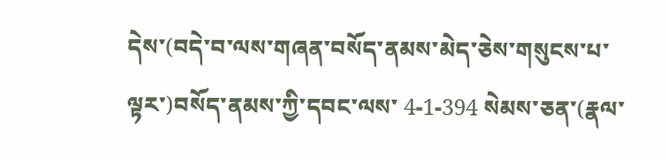དེས་(བདེ་བ་ལས་གཞན་བསོད་ནམས་མེད་ཅེས་གསུངས་པ་ལྟར་)བསོད་ནམས་ཀྱི་དབང་ལས་ 4-1-394 སེམས་ཅན་(རྣལ་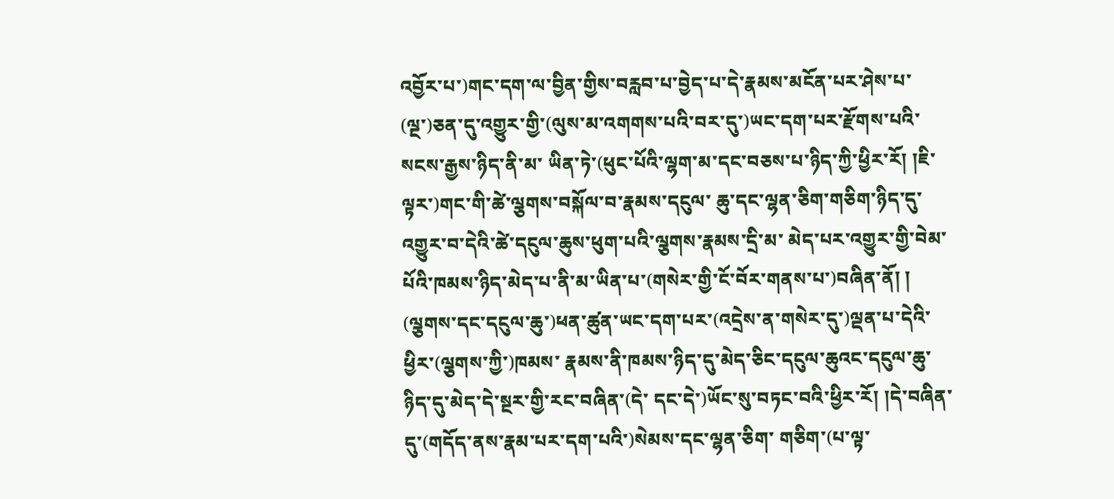འབྱོར་པ་)གང་དག་ལ་བྱིན་གྱིས་བརླབ་པ་བྱེད་པ་དེ་རྣམས་མངོན་པར་ཤེས་པ་ (ལྔ་)ཅན་དུ་འགྱུར་གྱི་(ལུས་མ་འགགས་པའི་བར་དུ་)ཡང་དག་པར་རྫོགས་པའི་སངས་རྒྱས་ཉིད་ནི་མ་ ཡིན་ཏེ་(ཕུང་པོའི་ལྷག་མ་དང་བཅས་པ་ཉིད་ཀྱི་ཕྱིར་རོ། །ཇི་ལྟར་)གང་གི་ཚེ་ལྕགས་བསྐོལ་བ་རྣམས་དངུལ་ ཆུ་དང་ལྷན་ཅིག་གཅིག་ཉིད་དུ་འགྱུར་བ་དེའི་ཚེ་དངུལ་ཆུས་ཕུག་པའི་ལྕགས་རྣམས་དྲི་མ་ མེད་པར་འགྱུར་གྱི་བེམ་པོའི་ཁམས་ཉིད་མེད་པ་ནི་མ་ཡིན་པ་(གསེར་གྱི་ངོ་བོར་གནས་པ་)བཞིན་ནོ། ། (ལྕགས་དང་དངུལ་ཆུ་)ཕན་ཚུན་ཡང་དག་པར་(འདྲེས་ན་གསེར་དུ་)ལྡན་པ་དེའི་ཕྱིར་(ལྕགས་ཀྱི་)ཁམས་ རྣམས་ནི་ཁམས་ཉིད་དུ་མེད་ཅིང་དངུལ་ཆུའང་དངུལ་ཆུ་ཉིད་དུ་མེད་དེ་སྔར་གྱི་རང་བཞིན་(དེ་ དང་དེ་)ཡོང་སུ་བཏང་བའི་ཕྱིར་རོ། །དེ་བཞིན་དུ་(གདོད་ནས་རྣམ་པར་དག་པའི་)སེམས་དང་ལྷན་ཅིག་ གཅིག་(པ་ལྟ་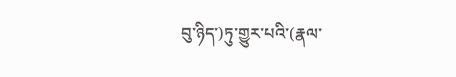བུ་ཉིད་)ཏུ་གྱུར་པའི་(རྣལ་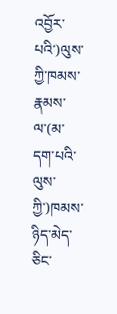འབྱོར་པའི་)ལུས་ཀྱི་ཁམས་རྣམས་ལ་(མ་དག་པའི་ལུས་ཀྱི་)ཁམས་ ཉིད་མེད་ཅིང་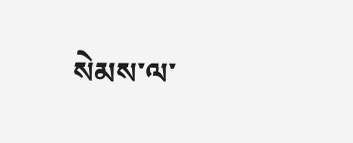སེམས་ལ་